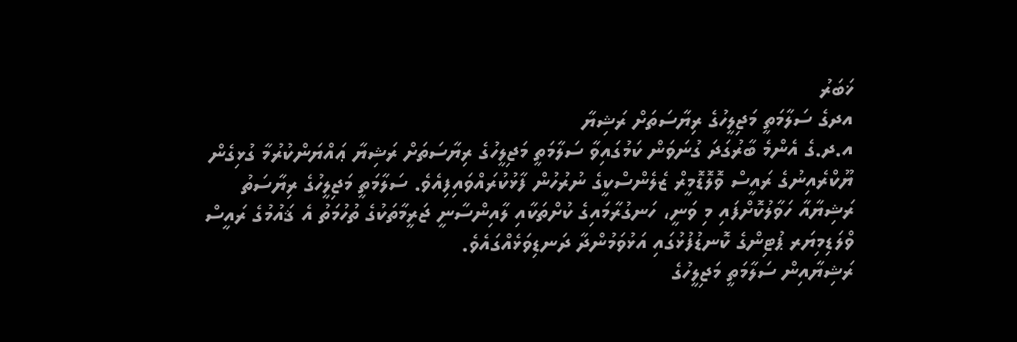ޚަބަރު
އދގެ ސަލާމަތީ މަޖިލީހުގެ ރިޔާސަތަށް ރަޝިޔާ
އ.ދ.ގެ އެންމެ ބާރުގަދަ ގުނަވަން ކަމުގައިވާ ސަލާމަތީ މަޖިލީހުގެ ރިޔާސަތަށް ރަޝިޔާ ޢައްޔަންކުރުމާ ގުޅިގެން ޔޫކްރެއިނުގެ ރައީސް ވޮލޮޑޮމީރް ޒެލެންސްކީގެ ނުރުހުން ފާޅުކުރައްވައިފިއެވެ. ސަލާމަތީ މަޖިލީހުގެ ރިޔާސަތު ރަޝިޔާއާ ހަވާލުކޮށްފައި މި ވަނީ، ހަނގުރާމައިގެ ކުށްތަކާއި ލާއިންސާނީ ޖަރީމާތަކުގެ ތުހުމަތު އެ ޤައުމުގެ ރައީސް ވްލަޑިމިޔަރ ޕުޓިންގެ ކޮނޑުފުޅުގައި އަޅުވަމުންދާ ދަނޑިވަޅެއްގައެވެ.
ރަޝިޔާއިން ސަލާމަތީ މަޖިލީހުގެ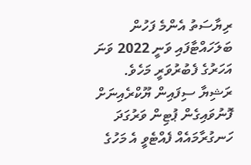ރިޔާސަތު އެންމެ ފަހުން ބަލަހައްޓާފައި ވަނީ 2022 ވަނަ އަހަރުގެ ފެބުރުވަރީ މަހެވެ. ރަޝިޔާ ސިފައިން ޔޫކްރެއިނަށް ފޮނުވައިގެން ޕުޓިން ވަރުގަދަ ހަނގުރާމައެއް ފެއްޓެވީ އެ މަހުގެ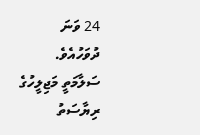24 ވަނަ ދުވަހުއެވެ. ސަލާމަތީ މަޖިލީހުގެ ރިޔާސަތު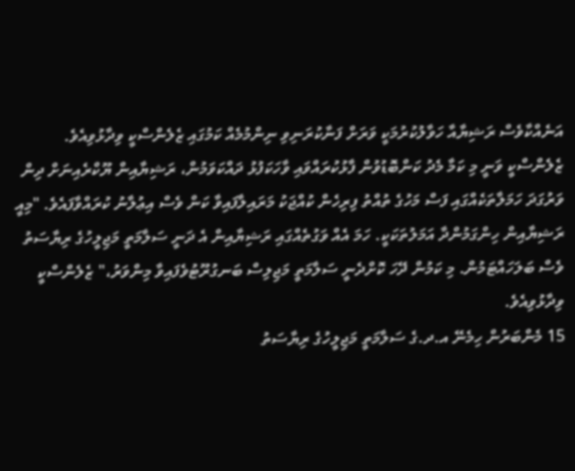އަނެއްކާވެސް ރަޝިޔާއާ ހަވާލުކުރުމަކީ ވަރަށް ފަނާކުރަނިވި ނިންމުމެއް ކަމުގައި ޒެލެންސްކީ ވިދާޅުވިއެވެ.
ޒެލެންސްކީ ވަނީ މި ކަމާ މެދު ކަންބޮޑުވުން ފާޅުކުރައްވައި ވާހަކަފުޅު ދައްކަވަމުން، ރަޝިޔާއިން ޔޫކްރެއިނަށް ދިން ވަރުގަދަ ހަމަލާތަކެއްގައި ފަސް މަހުގެ ތުއްތު ފިރިހެން ކުއްޖަކު މަރައިލާފައިވާ ކަން ވެސް އިޢުލާނު ކުރައްވާފައެވެ. "މިއީ ރަޝިޔާއިން ހިންގަމުންދާ އަމަލުތަކަކީ. ހަމަ އެއް ވަގުތެއްގައި ރަޝިޔާއިން އެ ދަނީ ސަލާމަތީ މަޖިލީހުގެ ރިޔާސަތު ވެސް ބަލަހައްޓަމުން. މި ކަމުން ދޭހަ ކޮށްދެނީ ސަލާމަތީ މަޖިލިސް ބަނގުރޫޓުވެފައިވާ މިންވަރު،" ޒެލެންސްކީ ވިދާޅުވިއެވެ.
15 މެންބަރުން ހިމެނޭ އ.ދ.ގެ ސަލާމަތީ މަޖިލީހުގެ ރިޔާސަތު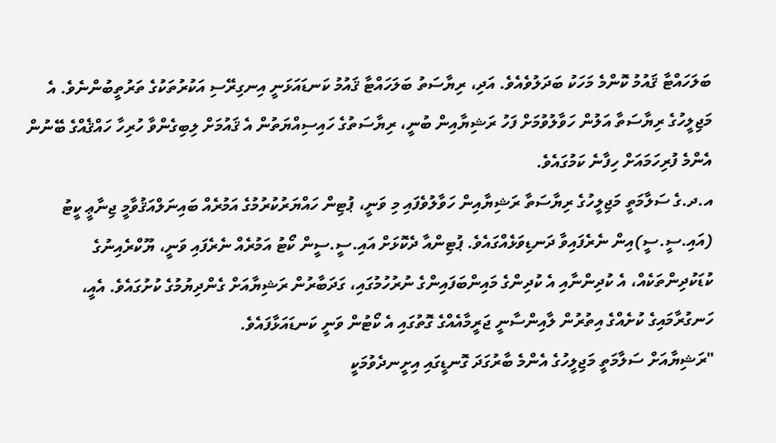ބަލަހައްޓާ ޤައުމު ކޮންމެ މަހަކު ބަދަލުވެއެވެ. އަދި، ރިޔާސަތު ބަލަހައްޓާ ޤައުމު ކަނޑައަޅަނީ އިނގިރޭސި އަކުރުތަކުގެ ތަރުތީބުންނެވެ. އެ މަޖިލީހުގެ ރިޔާސަތާ އަލުން ހަވާލުވުމަށް ފަހު ރަޝިޔާއިން ބުނީ، ރިޔާސަތުގެ ހައިސިއްޔަތުން އެ ޤައުމަށް ލިބިގެންވާ ހުރިހާ ހައްޤެއްގެ ބޭނުން އެންމެ ފުރިހަމައަށް ހިފާނެ ކަމުގައެވެ.
އ.ދ.ގެ ސަލާމަތީ މަޖިލީހުގެ ރިޔާސަތާ ރަޝިޔާއިން ހަވާލުވެފައި މި ވަނީ، ޕުޓިން ހައްޔަރުކުރުމުގެ އަމުރެއް ބައިނަލްއަޤުވާމީ ޖިނާޢީ ކީޓު (އައި.ސީ.ސީ)އިން ނެރެފައިވާ ދަނޑިވަޅެއްގައެވެ. ޕުޓިންއާ ދެކޮޅަށް އައި.ސީ.ސީން ކޯޓު އަމުރެއް ނެރެފައި ވަނީ، ޔޫކްރެއިނުގެ ކުޑަކުދިންތަކެއް، އެ ކުދިންނާއި އެ ކުދިންގެ މައިންބަފައިންގެ ނުރުހުމުގައި، ގަދަބާރުން ރަޝިޔާއަށް ގެންދިޔުމުގެ ކުށުގައެވެ. އެއީ، ހަނގުރާމައިގެ ކުށެއްގެ އިތުރުން ލާއިންސާނީ ޖަރީމާއެއްގެ ގޮތުގައި އެ ކޯޓުން ވަނީ ކަނޑައަޅާފައެވެ.
"ރަޝިޔާއަށް ސަލާމަތީ މަޖިލީހުގެ އެންމެ ބާރުގަދަ ގޮނޑީގައި އިށީނދެވުމަކީ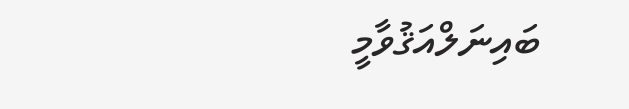ބައިނަލްއަޤުވާމީ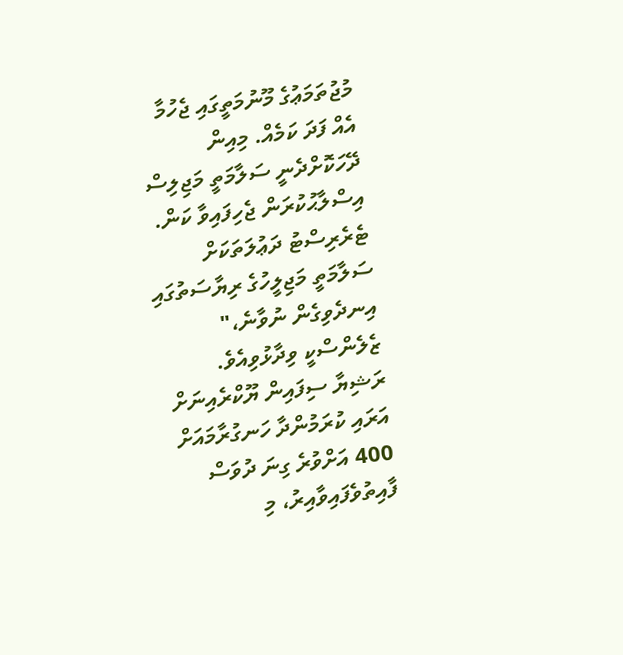މުޖުތަމަޢުގެ މޫނުމަތީގައި ޖެހުމާ އެއް ފަދަ ކަމެއް. މިއިން ދޭހަކޮށްދެނީ ސަލާމަތީ މަޖިލިސް އިސްލާޙުކުރަން ޖެހިފައިވާ ކަން. ޓެރެރިސްޓު ދަޢުލަތަކަށް ސަލާމަތީ މަޖިލީހުގެ ރިޔާސަތުގައި އިނދެވިގެން ނުވާނެ،" ޒެލެންސްކީ ވިދާޅުވިއެވެ.
ރަޝިޔާ ސިފައިން ޔޫކްރެއިނަށް އަރައި ކުރަމުންދާ ހަނގުރާމައަށް 400 އަށްވުރެ ގިނަ ދުވަސް ފާއިތުވެފައިވާއިރު، މި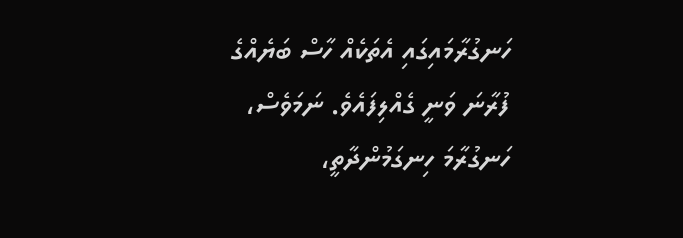ހަނގުރާމައިގައި އެތަކެއް ހާސް ބަޔެއްގެ ފުރާނަ ވަނީ ގެއްލިފައެވެ. ނަމަވެސް، ހަނގުރާމަ ހިނގަމުންދާތީ،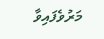މަރުވެފައިވާ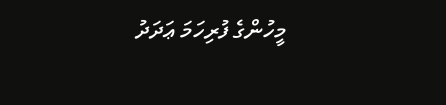މީހުންގެ ފުރިހަމަ ޢަދަދު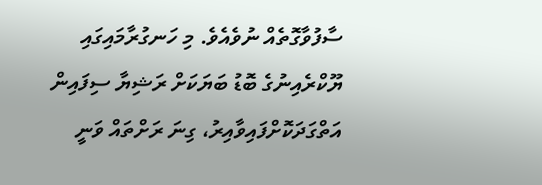ސާފުވާގޮތެއް ނުވެއެވެ. މި ހަނގުރާމައިގައި ޔޫކްރެއިނުގެ ބޮޑު ބަޔަކަށް ރަޝިޔާ ސިފައިން އަތްގަދަކޮށްފައިވާއިރު، ގިނަ ރަށްތައް ވަނީ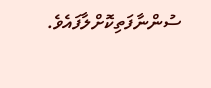ސުންނާފަތިކޮށްލާފައެވެ.